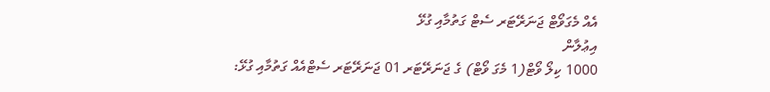އެއް މެގަވޯޓް ޖަނަރޭޓަރ ސެޓް ގަތުމާއި ގުޅޭ
އިޢުލާން
1000 ކިލޯ ވޯޓް(1 މެގަ ވޯޓް) ގެ ޖަނަރޭޓަރ 01 ޖަނަރޭޓަރ ސެޓްއެއް ގަތުމާއި ގުޅޭ: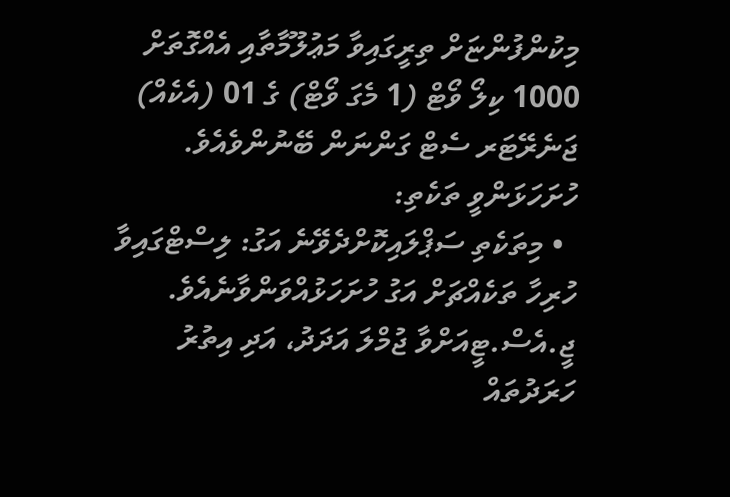މިކުންފުންޏަށް ތިރީގައިވާ މަޢުލޫމާތާއި އެއްގޮތަށް 1000 ކިލޯ ވޯޓް (1 މެގަ ވޯޓް) ގެ 01 (އެކެއް) ޖަނެރޭޓަރ ސެޓް ގަންނަން ބޭނުންވެއެވެ.
ހުށަހަޅަންވީ ތަކެތި:
  • މިތަކެތި ސަޕްލައިކޮށްދެވޭނެ އަގު: ލިސްޓްގައިވާ ހުރިހާ ތަކެއްޗަށް އަގު ހުށަހަޅުއްވަންވާނެއެވެ. ޖީ.އެސް.ޓީއަށްވާ ޖުމްލަ އަދަދު، އަދި އިތުރު ހަރަދުތައް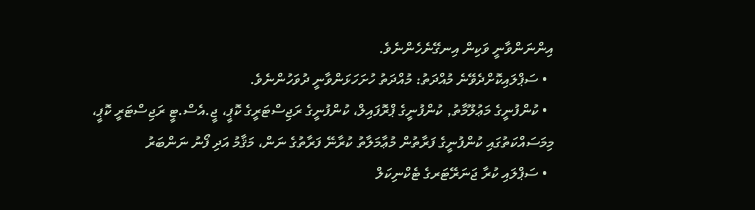އިންނަންވާނީ ވަކިން އިނގޭނެހެންނެވެ.
  • ސަޕްލައިކޮށްދެވޭނެ މުއްދަތު: މުއްދަތު ހުށަހަޅަންވާނީ ދުވަހުންނެވެ.
  • ކުންފުނީގެ މަޢުލޫމާތު, ކުންފުނީގެ ޕްރޮފައިލް، ކުންފުނީގެ ރަޖިސްޓަރީގެ ކޮޕީ، ޖީ.އެސް.ޓީ ރަޖިސްޓަރީ ކޮޕީ، މިމަސައްކަތުގައި ކުންފުނީގެ ފަރާތުން މުޢާމަލާތު ކުރާނޭ ފަރާތުގެ ނަން، މަޤާމު އަދި ފޯނު ނަންބަރު
  • ސަޕްލައި ކުރާ ޖަނަރޭޓަރގެ ޓެކްނިކަލް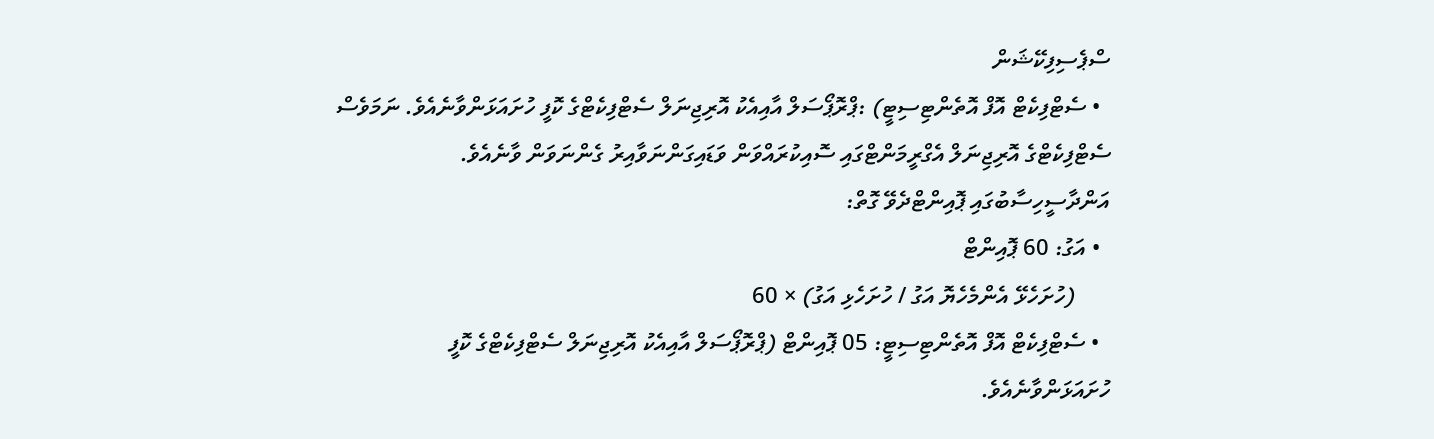ސްޕެސިފިކޭޝަން
  • ސެޓްފިކެޓް އޮފް އޮތެންޓިސިޓީ) :ޕްރޮޕޯސަލް އާއިއެކު އޮރިޖިނަލް ސެޓްފިކެޓްގެ ކޮފީ ހުށައަޅަންވާނެއެވެ. ނަމަވެސް ސެޓްފިކެޓްގެ އޮރިޖިނަލް އެގްރީމަންޓްގައި ސޮއިކުރައްވަން ވަޑައިގަންނަވާއިރު ގެންނަވަން ވާނެއެވެ.
އަންދާސީހިސާބުގައި ޕޮއިންޓްދެވޭ ގޮތް:
  • އަގު: 60 ޕޮއިންޓް
      (ހުށަހެޅޭ އެންމެހެޔޮ އަގު / ހުށަހެޅި އަގު) × 60
  • ސެޓްފިކެޓް އޮފް އޮތެންޓިސިޓީ: 05 ޕޮއިންޓް (ޕްރޮޕޯސަލް އާއިއެކު އޮރިޖިނަލް ސެޓްފިކެޓްގެ ކޮފީ ހުށައަޅަންވާނެއެވެ.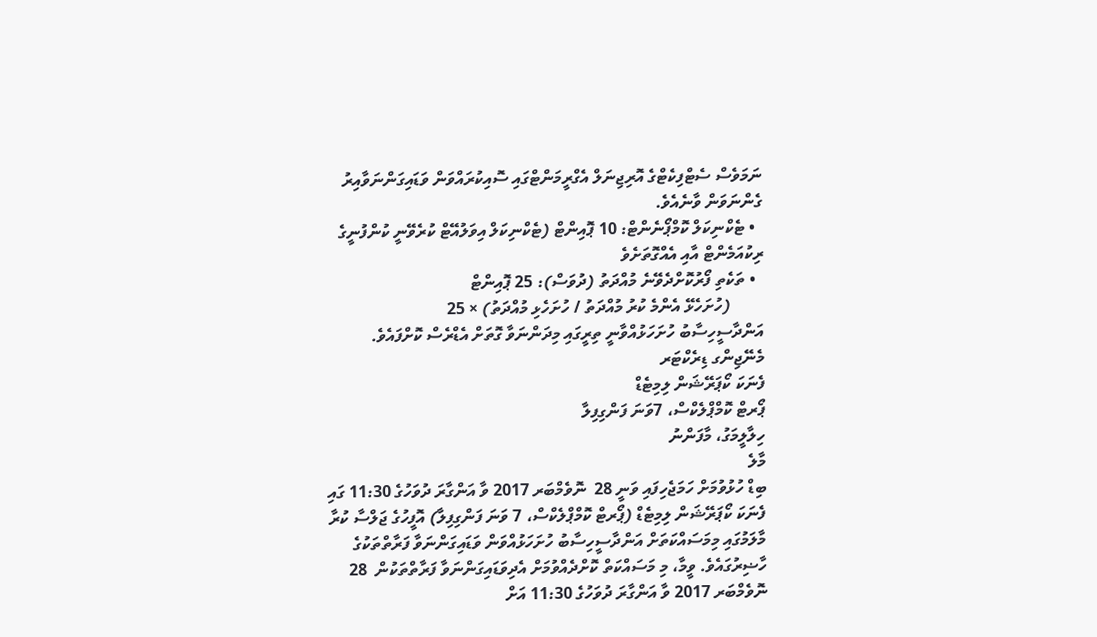ނަމަވެސް ސެޓްފިކެޓްގެ އޮރިޖިނަލް އެގްރީމަންޓްގައި ސޮއިކުރައްވަން ވަޑައިގަންނަވާއިރު ގެންނަވަން ވާނެއެވެ.
  • ޓެކްނިކަލް ކޮމްޕޯނެންޓް: 10 ޕޮއިންޓް (ޓެކްނިކަލް އިވަލުއޭޓް ކުރެވޭނީ ކުންފުނީގެ ރިކުއަމެންޓް އާއި އެއްގޮތަށެވެ
  • ތަކެތި ފޯރުކޮށްދެވޭނެ މުއްދަތު (ދުވަސް): 25 ޕޮއިންޓް
        (ހުށަހެޅޭ އެންމެ ކުރު މުއްދަތު / ހުށަހެޅި މުއްދަތު) × 25
އަންދާސީހިސާބު ހުށަހަޅުއްވާނީ ތިރީގައި މިދަންނަވާ ގޮތަށް އެޑްރެސް ކޮށްފައެވެ.
މެނޭޖިންގ ޑިރެކްޓަރ
ފެނަކަ ކޯޕަރޭޝަން ލިމިޓެޑް
ޕޯރޓް ކޮމްޕްލެކްސް، 7ވަނަ ފަންގިފިލާ
ހިލާލީމަގު، މާފަންނު
މާލެ
ބިޑް ހުޅުވުމަށް ހަމަޖެހިފައި ވަނީ 28  ނޮވެމްބަރ 2017 ވާ އަންގާރަ ދުވަހުގެ 11:30 ގައި ފެނަކަ ކޯޕަރޭޝަން ލިމިޓެޑް (ޕޯރޓް ކޮމްޕްލެކްސް، 7 ވަނަ ފަންގިފިލާ) އޮފީހުގެ ޖަލްސާ ކުރާ މާލަމުގައި މިމަސައްކަތަށް އަންދާސީހިސާބު ހުށަހަޅުއްވަން ވަޑައިގަންނަވާ ފަރާތްތަކުގެ ހާޟިރުގައެވެ. ވީމާ، މި މަސައްކަތް ކޮށްދެއްވުމަށް އެދިވަޑައިގަންނަވާ ފަރާތްތަކުން  28  ނޮވެމްބަރ 2017 ވާ އަންގާރަ ދުވަހުގެ 11:30 އަށް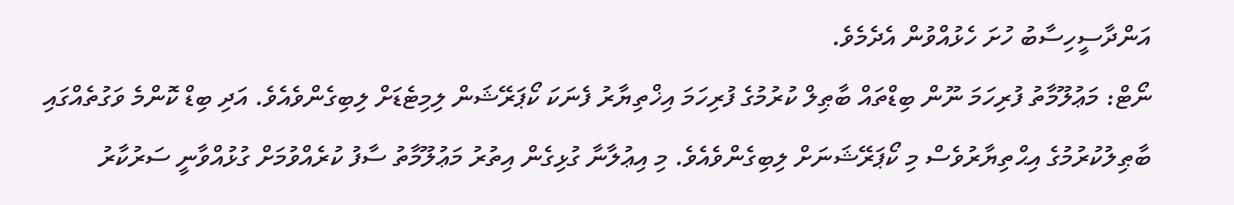އަންދާސީހިސާބު ހުށަ ހެޅުއްވުން އެދެމެވެ.
ނޯޓް: މަޢުލޫމާތު ފުރިހަމަ ނޫން ބިޑްތައް ބާޠިލް ކުރުމުގެ ފުރިހަމަ އިޚްތިޔާރު ފެނަކަ ކޯޕަރޭޝަން ލިމިޓެޑަށް ލިބިގެންވެއެވެ. އަދި ބިޑް ކޮންމެ ވަގުތެއްގައި ބާޠިލުކުރުމުގެ އިޙްތިޔާރުވެސް މި ކޯޕަރޭޝަނަށް ލިބިގެންވެއެވެ. މި އިޢުލާނާ ގުޅިގެން އިތުރު މަޢުލޫމާތު ސާފު ކުރެއްވުމަށް ގުޅުއްވާނީ ސަރުކާރު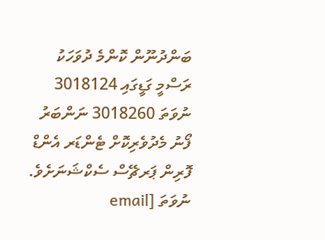ބަންދުނޫން ކޮންމެ ދުވަހަކު ރަސްމީ ގަޑީގައި 3018124 ނުވަތަ 3018260 ނަންބަރު ފޯނު މެދުވެރިކޮށް ޓެންޑަރ އެންޑް ފޮރިން ޕަރޗޭސް ސެކްޝަނަށެވެ. ނުވަތަ [email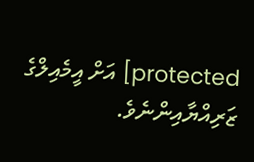protected] އަށް އީމެއިލްގެ ޒަރިއްޔާއިންނެވެ.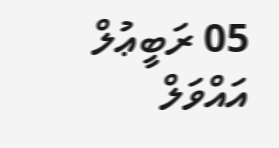05 ރަބީޢުލް އައްވަލް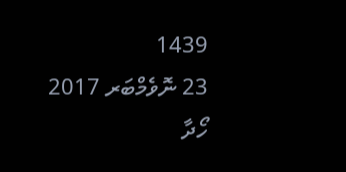1439
23 ނޮވެމްބަރ 2017
ހޯދާ